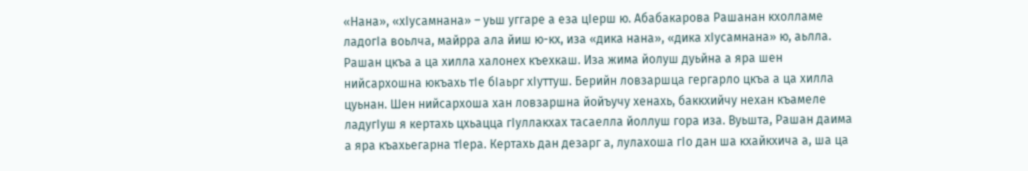«Нана», «хIусамнана» – уьш уггаре а еза цIерш ю. Абабакарова Рашанан кхолламе ладогIа воьлча, майрра ала йиш ю-кх, иза «дика нана», «дика хIусамнана» ю, аьлла.
Рашан цкъа а ца хилла халонех къехкаш. Иза жима йолуш дуьйна а яра шен нийсархошна юкъахь тIе бIаьрг хIуттуш. Берийн ловзаршца гергарло цкъа а ца хилла цуьнан. Шен нийсархоша хан ловзаршна йойъучу хенахь, баккхийчу нехан къамеле ладугIуш я кертахь цхьацца гIуллакхах тасаелла йоллуш гора иза. Вуьшта, Рашан даима а яра къахьегарна тIера. Кертахь дан дезарг а, лулахоша гIо дан ша кхайкхича а, ша ца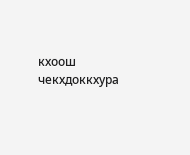кхоош чекхдоккхура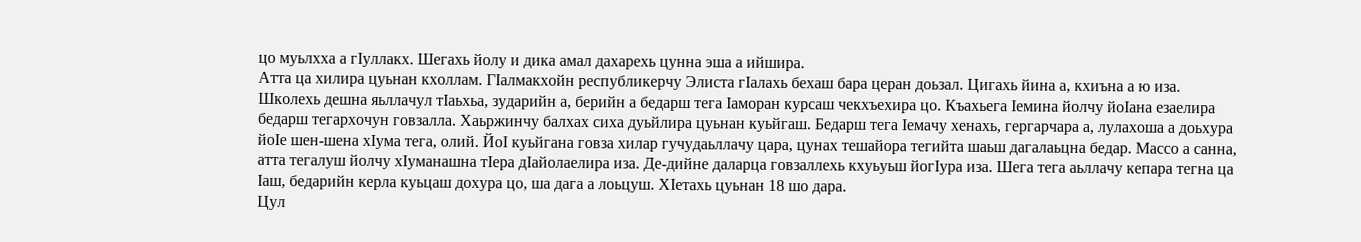цо муьлхха а гIуллакх. Шегахь йолу и дика амал дахарехь цунна эша а ийшира.
Атта ца хилира цуьнан кхоллам. ГIалмакхойн республикерчу Элиста гIалахь бехаш бара церан доьзал. Цигахь йина а, кхиъна а ю иза. Школехь дешна яьллачул тIаьхьа, зударийн а, берийн а бедарш тега Iаморан курсаш чекхъехира цо. Къахьега Iемина йолчу йоIана езаелира бедарш тегархочун говзалла. Хаьржинчу балхах сиха дуьйлира цуьнан куьйгаш. Бедарш тега Iемачу хенахь, гергарчара а, лулахоша а доьхура йоIе шен-шена хIума тега, олий. ЙоI куьйгана говза хилар гучудаьллачу цара, цунах тешайора тегийта шаьш дагалаьцна бедар. Массо а санна, атта тегалуш йолчу хIуманашна тIера дIайолаелира иза. Де-дийне даларца говзаллехь кхуьуьш йогIура иза. Шега тега аьллачу кепара тегна ца Iаш, бедарийн керла куьцаш дохура цо, ша дага а лоьцуш. ХIетахь цуьнан 18 шо дара.
Цул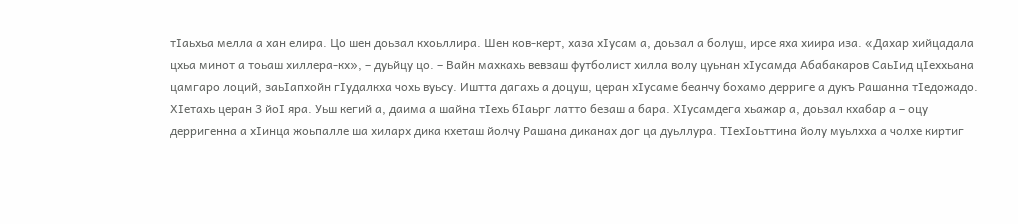тIаьхьа мелла а хан елира. Цо шен доьзал кхоьллира. Шен ков-керт, хаза хIусам а, доьзал а болуш, ирсе яха хиира иза. «Дахар хийцадала цхьа минот а тоьаш хиллера-кх», – дуьйцу цо. – Вайн махкахь вевзаш футболист хилла волу цуьнан хIусамда Абабакаров СаьIид цIеххьана цамгаро лоций, заьIапхойн гIудалкха чохь вуьсу. Иштта дагахь а доцуш, церан хIусаме беанчу бохамо дерриге а дукъ Рашанна тIедожадо. ХIетахь церан 3 йоI яра. Уьш кегий а, даима а шайна тIехь бIаьрг латто безаш а бара. ХIусамдега хьажар а, доьзал кхабар а – оцу дерригенна а хIинца жоьпалле ша хиларх дика кхеташ йолчу Рашана диканах дог ца дуьллура. ТIехIоьттина йолу муьлхха а чолхе киртиг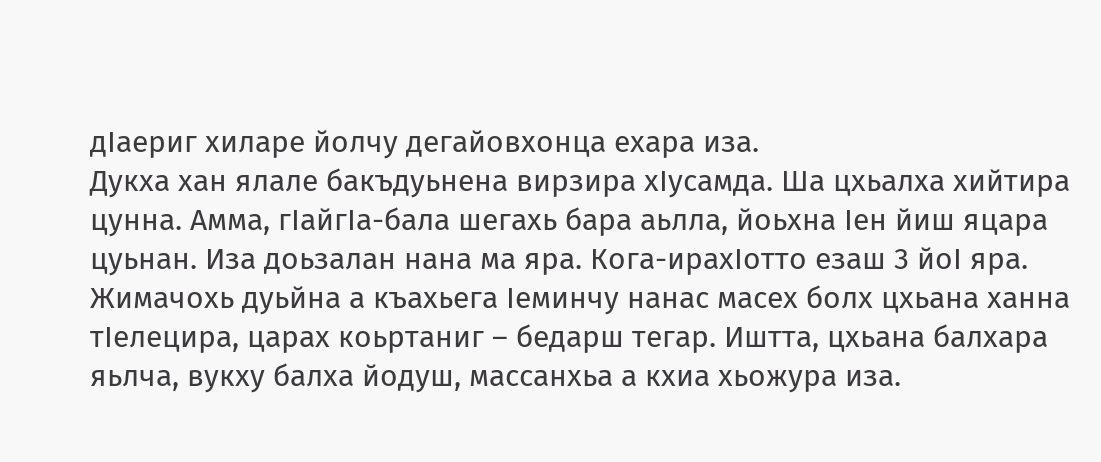дIаериг хиларе йолчу дегайовхонца ехара иза.
Дукха хан ялале бакъдуьнена вирзира хIусамда. Ша цхьалха хийтира цунна. Амма, гIайгIа-бала шегахь бара аьлла, йоьхна Iен йиш яцара цуьнан. Иза доьзалан нана ма яра. Кога-ирахIотто езаш 3 йоI яра. Жимачохь дуьйна а къахьега Iеминчу нанас масех болх цхьана ханна тIелецира, царах коьртаниг – бедарш тегар. Иштта, цхьана балхара яьлча, вукху балха йодуш, массанхьа а кхиа хьожура иза.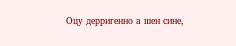Оцу дерригенно а шен сине,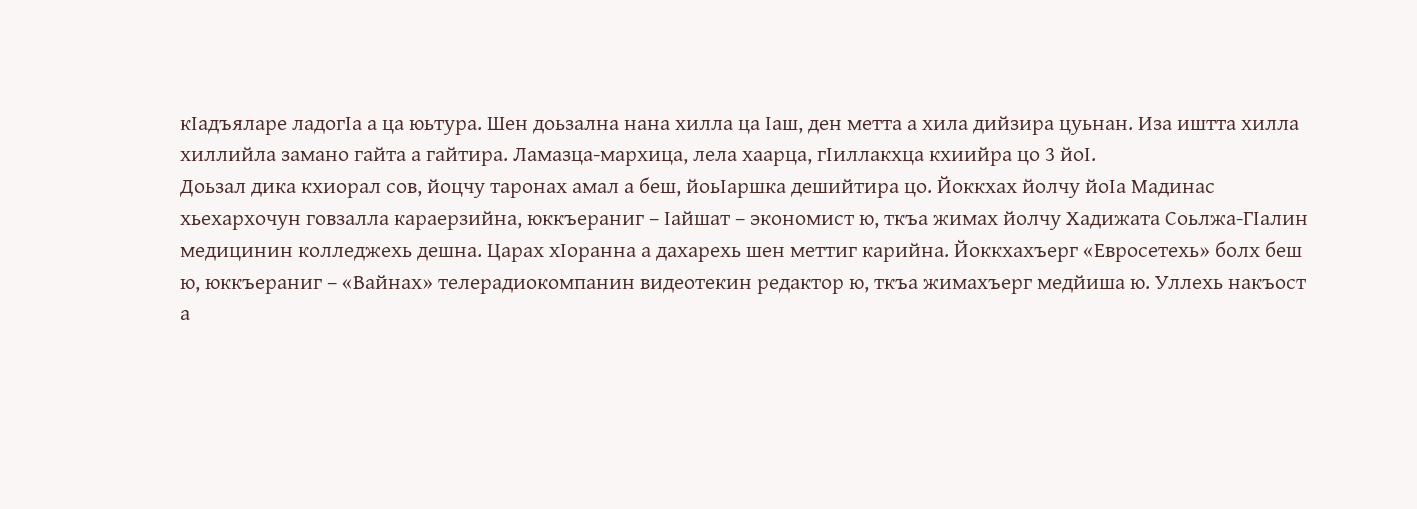кIадъяларе ладогIа а ца юьтура. Шен доьзална нана хилла ца Iаш, ден метта а хила дийзира цуьнан. Иза иштта хилла хиллийла замано гайта а гайтира. Ламазца-мархица, лела хаарца, гIиллакхца кхиийра цо 3 йоI.
Доьзал дика кхиорал сов, йоцчу таронах амал а беш, йоьIаршка дешийтира цо. Йоккхах йолчу йоIа Мадинас хьехархочун говзалла караерзийна, юккъераниг – Iайшат – экономист ю, ткъа жимах йолчу Хадижата Соьлжа-ГIалин медицинин колледжехь дешна. Царах хIоранна а дахарехь шен меттиг карийна. Йоккхахъерг «Евросетехь» болх беш ю, юккъераниг – «Вайнах» телерадиокомпанин видеотекин редактор ю, ткъа жимахъерг медйиша ю. Уллехь накъост а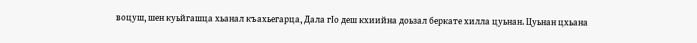воцуш, шен куьйгашца хьанал къахьегарца, Дала гIо деш кхиийна доьзал беркате хилла цуьнан. Цуьнан цхьана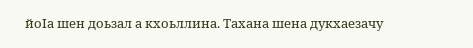йоIа шен доьзал а кхоьллина. Тахана шена дукхаезачу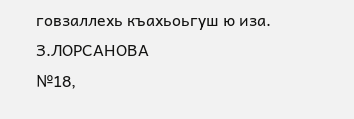говзаллехь къахьоьгуш ю иза.
З.ЛОРСАНОВА
№18,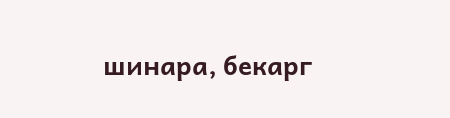шинара, бекарг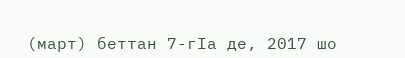(март) беттан 7-гIа де, 2017 шо